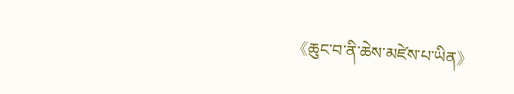《ཆུང་བ་ནི་ཆེས་མཛེས་པ་ཡིན》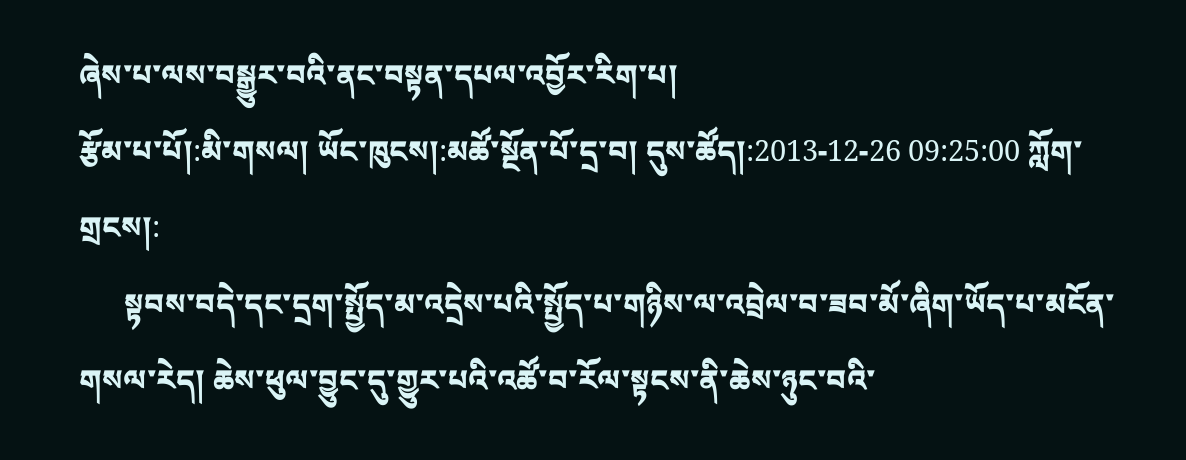ཞེས་པ་ལས་བསྒྱུར་བའི་ནང་བསྟན་དཔལ་འབྱོར་རིག་པ།
རྩོམ་པ་པོ།:མི་གསལ། ཡོང་ཁུངས།:མཚོ་སྔོན་པོ་དྲ་བ། དུས་ཚོད།:2013-12-26 09:25:00 ཀློག་གྲངས།:
      སྟབས་བདེ་དང་དྲག་སྤྱོད་མ་འདྲེས་པའི་སྤྱོད་པ་གཉིས་ལ་འབྲེལ་བ་ཟབ་མོ་ཞིག་ཡོད་པ་མངོན་གསལ་རེད། ཆེས་ཕུལ་བྱུང་དུ་གྱུར་པའི་འཚོ་བ་རོལ་སྟངས་ནི་ཆེས་ཉུང་བའི་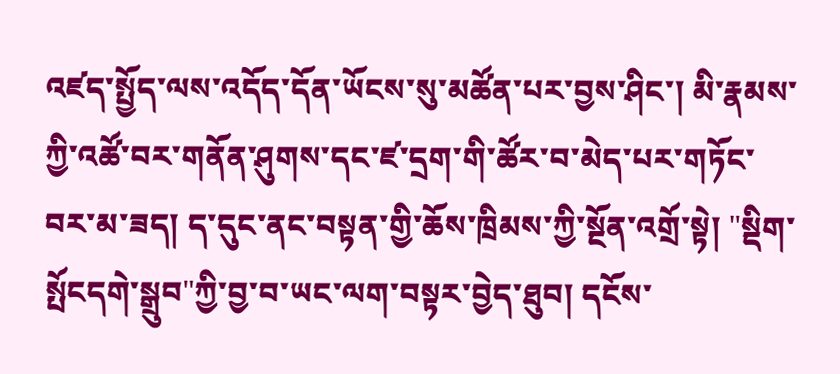འཛད་སྤྱོད་ལས་འདོད་དོན་ཡོངས་སུ་མཚོན་པར་བྱས་ཤིང་། མི་རྣམས་ཀྱི་འཚོ་བར་གནོན་ཤུགས་དང་ཛ་དྲག་གི་ཚོར་བ་མེད་པར་གཏོང་བར་མ་ཟད། ད་དུང་ནང་བསྟན་གྱི་ཆོས་ཁྲིམས་ཀྱི་སྔོན་འགྲོ་སྟེ། "སྡིག་སྤོངདགེ་སྒྲུབ"ཀྱི་བྱ་བ་ཡང་ལག་བསྟར་བྱེད་ཐུབ། དངོས་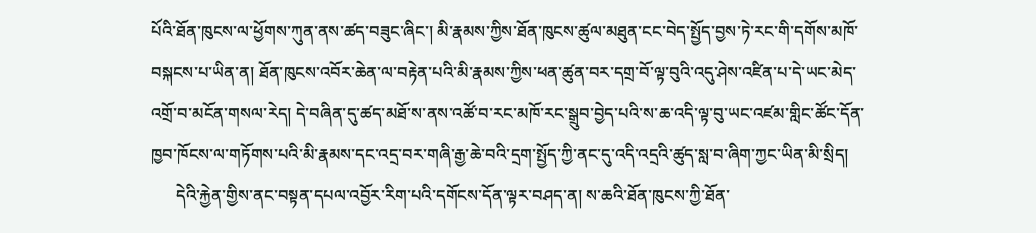པོའི་ཐོན་ཁུངས་ལ་ཕྱོགས་ཀུན་ནས་ཚད་བཟུང་ཞིང་། མི་རྣམས་ཀྱིས་ཐོན་ཁུངས་ཚུལ་མཐུན་ངང་བེད་སྤྱོད་བྱས་ཏེ་རང་གི་དགོས་མཁོ་བསྐངས་པ་ཡིན་ན། ཐོན་ཁུངས་འབོར་ཆེན་ལ་བརྟེན་པའི་མི་རྣམས་ཀྱིས་ཕན་ཚུན་བར་དགྲ་བོ་ལྟ་བུའི་འདུ་ཤེས་འཛིན་པ་དེ་ཡང་མེད་འགྲོ་བ་མངོན་གསལ་རེད། དེ་བཞིན་དུ་ཚད་མཐོ་ས་ནས་འཚོ་བ་རང་མཁོ་རང་སྒྲུབ་བྱེད་པའི་ས་ཆ་འདི་ལྟ་བུ་ཡང་འཛམ་གླིང་ཚོང་དོན་ཁྱབ་ཁོངས་ལ་གཏོགས་པའི་མི་རྣམས་དང་འདྲ་བར་གཞི་རྒྱ་ཆེ་བའི་དྲག་སྤྱོད་ཀྱི་ནང་དུ་འདི་འདྲའི་ཚུད་སླ་བ་ཞིག་ཀྱང་ཡིན་མི་སྲིད།
      དེའི་རྐྱེན་གྱིས་ནང་བསྟན་དཔལ་འབྱོར་རིག་པའི་དགོངས་དོན་ལྟར་བཤད་ན། ས་ཆའི་ཐོན་ཁུངས་ཀྱི་ཐོན་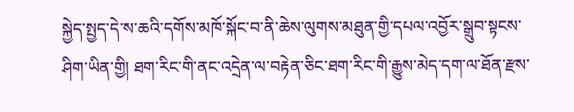སྐྱེད་སྤྱད་དེ་ས་ཆའི་དགོས་མཁོ་སྐོང་བ་ནི་ཆེས་ལུགས་མཐུན་གྱི་དཔལ་འབྱོར་སྒྲུབ་སྟངས་ཤིག་ཡིན་གྱི། ཐག་རིང་གི་ནང་འདྲེན་ལ་བརྟེན་ཅིང་ཐག་རིང་གི་རྒྱུས་མེད་དག་ལ་ཐོན་རྫས་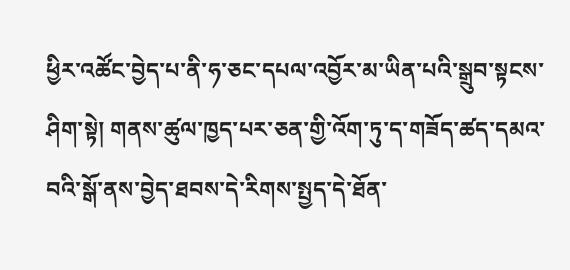ཕྱིར་འཚོང་བྱེད་པ་ནི་ཧ་ཅང་དཔལ་འབྱོར་མ་ཡིན་པའི་སྒྲུབ་སྟངས་ཤིག་སྟེ། གནས་ཚུལ་ཁྱད་པར་ཅན་གྱི་འོག་ཏུ་ད་གཟོད་ཚད་དམའ་བའི་སྒོ་ནས་བྱེད་ཐབས་དེ་རིགས་སྤྱད་དེ་ཐོན་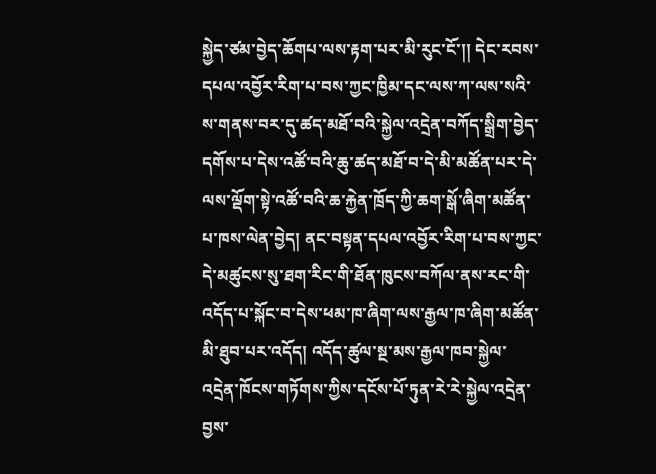སྐྱེད་ཙམ་བྱེད་ཆོགཔ་ལས་རྟག་པར་མི་རུང་ངོ་།། དེང་རབས་དཔལ་འབྱོར་རིག་པ་བས་ཀྱང་ཁྱིམ་དང་ལས་ཀ་ལས་སའི་ས་གནས་བར་དུ་ཚད་མཐོ་བའི་སྐྱེལ་འདྲེན་བཀོད་སྒྲིག་བྱེད་དགོས་པ་དེས་འཚོ་བའི་ཆུ་ཚད་མཐོ་བ་དེ་མི་མཚོན་པར་དེ་ལས་ལྡོག་སྟེ་འཚོ་བའི་ཆ་རྐྱེན་ཁྲོད་ཀྱི་ཆག་སྒོ་ཞིག་མཚོན་པ་ཁས་ལེན་བྱེད། ནང་བསྟན་དཔལ་འབྱོར་རིག་པ་བས་ཀྱང་དེ་མཚུངས་སུ་ཐག་རིང་གི་ཐོན་ཁུངས་བཀོལ་ནས་རང་གི་འདོད་པ་སྐོང་བ་དེས་ཕམ་ཁ་ཞིག་ལས་རྒྱལ་ཁ་ཞིག་མཚོན་མི་ཐུབ་པར་འདོད། འདོད་ཚུལ་སྔ་མས་རྒྱལ་ཁབ་སྐྱེལ་འདྲེན་ཁོངས་གཏོགས་ཀྱིས་དངོས་པོ་ཏུན་རེ་རེ་སྐྱེལ་འདྲེན་བྱས་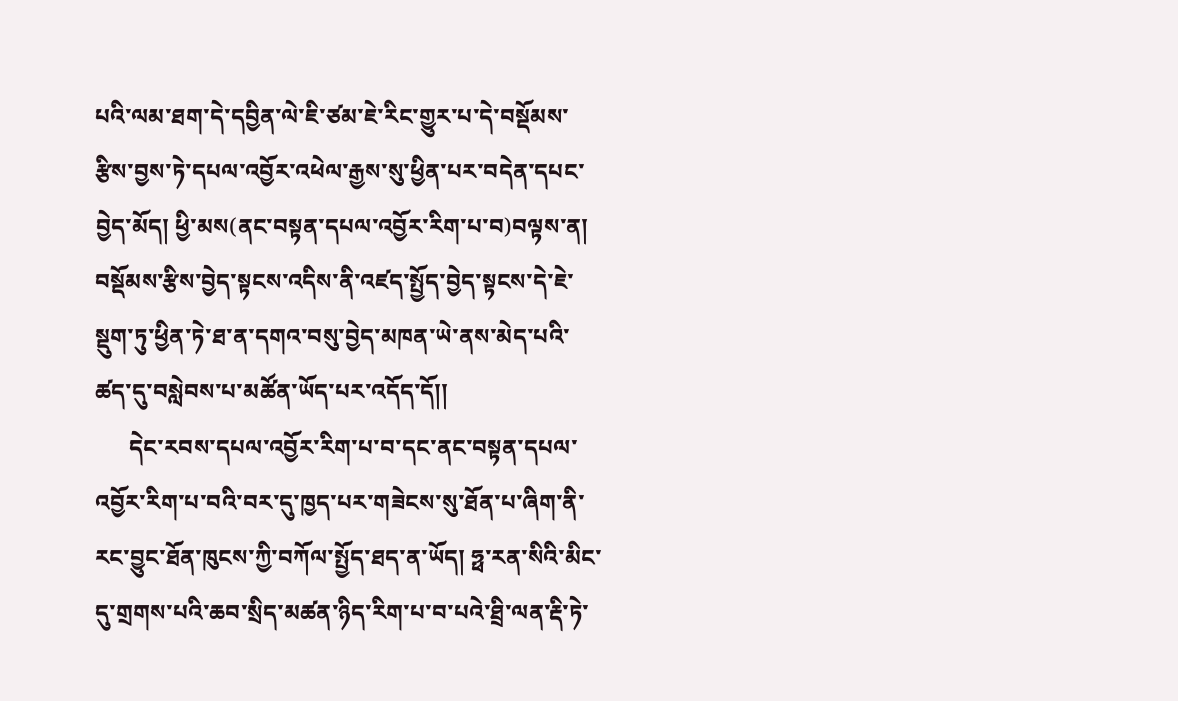པའི་ལམ་ཐག་དེ་དབྱིན་ལེ་ཇི་ཙམ་ཇེ་རིང་གྱུར་པ་དེ་བསྡོམས་རྩིས་བྱས་ཏེ་དཔལ་འབྱོར་འཕེལ་རྒྱས་སུ་ཕྱིན་པར་བདེན་དཔང་བྱེད་མོད། ཕྱི་མས(ནང་བསྟན་དཔལ་འབྱོར་རིག་པ་བ)བལྟས་ན། བསྡོམས་རྩིས་བྱེད་སྟངས་འདིས་ནི་འཛད་སྤྱོད་བྱེད་སྟངས་དེ་ཇེ་སྡུག་ཏུ་ཕྱིན་ཏེ་ཐ་ན་དགའ་བསུ་བྱེད་མཁན་ཡེ་ནས་མེད་པའི་ཚད་དུ་བསླེབས་པ་མཚོན་ཡོད་པར་འདོད་དོ།།
      དེང་རབས་དཔལ་འབྱོར་རིག་པ་བ་དང་ནང་བསྟན་དཔལ་འབྱོར་རིག་པ་བའི་བར་དུ་ཁྱད་པར་གཟེངས་སུ་ཐོན་པ་ཞིག་ནི་རང་བྱུང་ཐོན་ཁུངས་ཀྱི་བཀོལ་སྤྱོད་ཐད་ན་ཡོད། ཧྥ་རན་སིའི་མིང་དུ་གྲགས་པའི་ཆབ་སྲིད་མཚན་ཉིད་རིག་པ་བ་པའེ་ཐྲི་ལན་རྡི་ཏེ་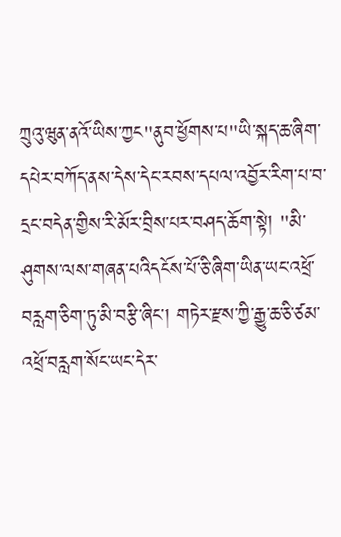ཀྲུའུ་ཝུན་ནའོ་ཡིས་ཀྱང"ནུབ་ཕྱོགས་པ"ཡི་སྐད་ཆ་ཞིག་དཔེར་བཀོད་ནས་དེས་དེང་རབས་དཔལ་འབྱོར་རིག་པ་བ་དྲང་བདེན་གྱིས་རི་མོར་བྲིས་པར་བཤད་ཆོག་སྟེ། "མི་ཤུགས་ལས་གཞན་པའིདངོས་པོ་ཅི་ཞིག་ཡིན་ཡང་འཕྲོ་བརླག་ཅིག་ཏུ་མི་བརྩི་ཞིང་། གཏེར་རྫས་ཀྱི་རྒྱུ་ཆ་ཅི་ཙམ་འཕྲོ་བརླག་སོང་ཡང་དེར་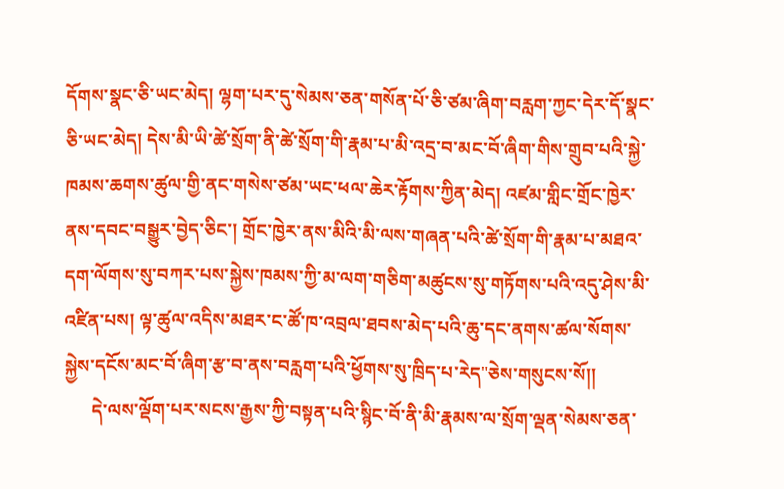དོགས་སྣང་ཅི་ཡང་མེད། ལྷག་པར་དུ་སེམས་ཅན་གསོན་པོ་ཅི་ཙམ་ཞིག་བརླག་ཀྱང་དེར་དོ་སྣང་ཅི་ཡང་མེད། དེས་མི་ཡི་ཚེ་སྲོག་ནི་ཚེ་སྲོག་གི་རྣམ་པ་མི་འདྲ་བ་མང་བོ་ཞིག་གིས་གྲུབ་པའི་སྐྱེ་ཁམས་ཆགས་ཚུལ་གྱི་ནང་གསེས་ཙམ་ཡང་ཕལ་ཆེར་རྟོགས་ཀྱིན་མེད། འཛམ་གླིང་གྲོང་ཁྱེར་ནས་དབང་བསྒྱུར་བྱེད་ཅིང་། གྲོང་ཁྱེར་ནས་མིའི་མི་ལས་གཞན་པའི་ཚེ་སྲོག་གི་རྣམ་པ་མཐའ་དག་ལོགས་སུ་བཀར་པས་སྐྱེས་ཁམས་ཀྱི་མ་ལག་གཅིག་མཚུངས་སུ་གཏོགས་པའི་འདུ་ཤེས་མི་འཛིན་པས། ལྟ་ཚུལ་འདིས་མཐར་ང་ཚོ་ཁ་འབྲལ་ཐབས་མེད་པའི་ཆུ་དང་ནགས་ཚལ་སོགས་སྐྱེས་དངོས་མང་བོ་ཞིག་རྩ་བ་ནས་བརླག་པའི་ཕྱོགས་སུ་ཁྲིད་པ་རེད"ཅེས་གསུངས་སོ།།
      དེ་ལས་ལྡོག་པར་སངས་རྒྱས་ཀྱི་བསྟན་པའི་སྙིང་བོ་ནི་མི་རྣམས་ལ་སྲོག་ལྡན་སེམས་ཅན་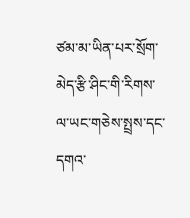ཙམ་མ་ཡིན་པར་སྲོག་མེད་རྩི་ཤིང་གི་རིགས་ལ་ཡང་གཅེས་སྤྲས་དང་དགའ་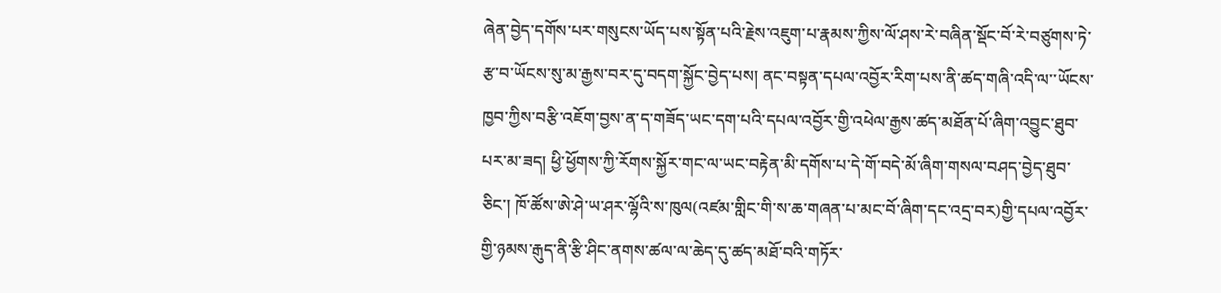ཞེན་བྱེད་དགོས་པར་གསུངས་ཡོད་པས་སྟོན་པའི་རྗེས་འཇུག་པ་རྣམས་ཀྱིས་ལོ་ཤས་རེ་བཞིན་སྡོང་བོ་རེ་བཙུགས་ཏེ་རྩ་བ་ཡོངས་སུ་མ་རྒྱས་བར་དུ་བདག་སྐྱོང་བྱེད་པས། ནང་བསྟན་དཔལ་འབྱོར་རིག་པས་ནི་ཚད་གཞི་འདི་ལ་་ཡོངས་ཁྱབ་ཀྱིས་བརྩི་འཇོག་བྱས་ན་ད་གཟོད་ཡང་དག་པའི་དཔལ་འབྱོར་གྱི་འཕེལ་རྒྱས་ཚད་མཐོན་པོ་ཞིག་འབྱུང་ཐུབ་པར་མ་ཟད། ཕྱི་ཕྱོགས་ཀྱི་རོགས་སྐྱོར་གང་ལ་ཡང་བརྟེན་མི་དགོས་པ་དེ་གོ་བདེ་མོ་ཞིག་གསལ་བཤད་བྱེད་ཐུབ་ཅིང་། ཁོ་ཚོས་ཨེ་ཤེ་ཡ་ཤར་ལྷོའི་ས་ཁུལ(འཛམ་གླིང་གི་ས་ཆ་གཞན་པ་མང་བོ་ཞིག་དང་འདྲ་བར)གྱི་དཔལ་འབྱོར་གྱི་ཉམས་རྒུད་ནི་རྩི་ཤིང་ནགས་ཚལ་ལ་ཆེད་དུ་ཚད་མཐོ་བའི་གཏོར་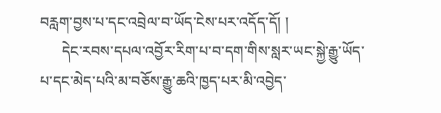བརླག་བྱས་པ་དང་འབྲེལ་བ་ཡོད་ངེས་པར་འདོད་དོ། །
      དེང་རབས་དཔལ་འབྱོར་རིག་པ་བ་དག་གིས་སླར་ཡང་སྐྱེ་རྒྱུ་ཡོད་པ་དང་མེད་པའི་མ་བཅོས་རྒྱུ་ཆའི་ཁྱད་པར་མི་འབྱེད་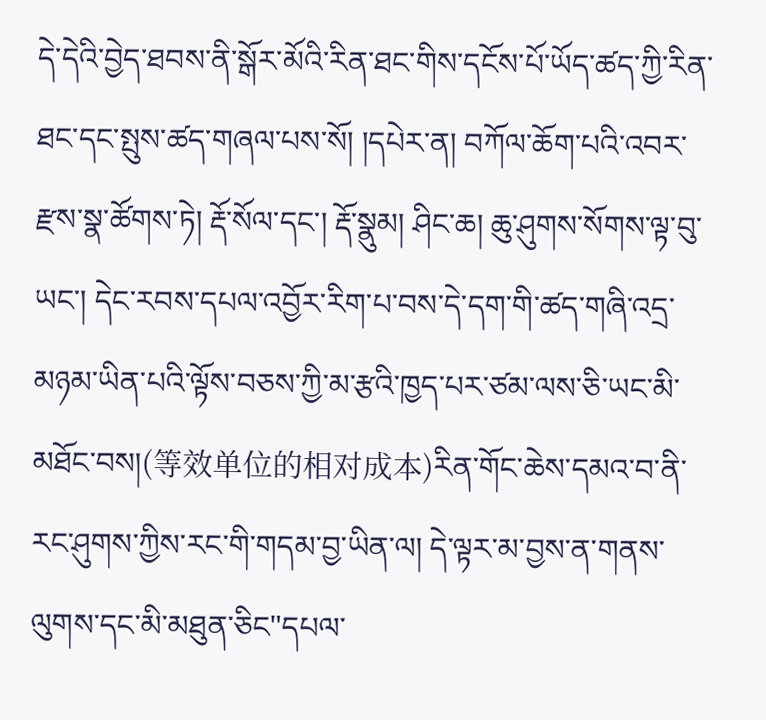དེ་དེའི་བྱེད་ཐབས་ནི་སྒོར་མོའི་རིན་ཐང་གིས་དངོས་པོ་ཡོད་ཚད་ཀྱི་རིན་ཐང་དང་སྤུས་ཚད་གཞལ་པས་སོ། །དཔེར་ན། བཀོལ་ཆོག་པའི་འབར་རྫས་སྣ་ཚོགས་ཏེ། རྡོ་སོལ་དང་། རྡོ་སྣུམ། ཤིང་ཆ། ཆུ་ཤུགས་སོགས་ལྟ་བུ་ཡང་། དེང་རབས་དཔལ་འབྱོར་རིག་པ་བས་དེ་དག་གི་ཚད་གཞི་འདྲ་མཉམ་ཡིན་པའི་ལྟོས་བཅས་ཀྱི་མ་རྩའི་ཁྱད་པར་ཙམ་ལས་ཅི་ཡང་མི་མཐོང་བས།(等效单位的相对成本)རིན་གོང་ཆེས་དམའ་བ་ནི་རང་ཤུགས་ཀྱིས་རང་གི་གདམ་བྱ་ཡིན་ལ། དེ་ལྟར་མ་བྱས་ན་གནས་ལུགས་དང་མི་མཐུན་ཅིང"དཔལ་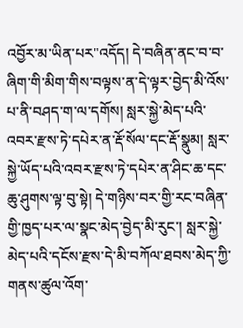འབྱོར་མ་ཡིན་པར"འདོད། དེ་བཞིན་ནང་བ་བ་ཞིག་གི་མིག་གིས་བལྟས་ན་དེ་ལྟར་བྱེད་མི་འོས་པ་ནི་བཤད་ག་ལ་དགོས། སླར་སྐྱེ་མེད་པའི་འབར་རྫས་ཏེ་དཔེར་ན་རྡོ་སོལ་དང་རྡོ་སྣུམ། སླར་སྐྱེ་ཡོད་པའི་འབར་རྫས་ཏེ་དཔེར་ན་ཤིང་ཆ་དང་ཆུ་ཤུགས་ལྟ་བུ་སྟེ། དེ་གཉིས་བར་གྱི་རང་བཞིན་གྱི་ཁྱད་པར་ལ་སྣང་མེད་བྱེད་མི་རུང་། སླར་སྐྱེ་མེད་པའི་དངོས་རྫས་དེ་མི་བཀོལ་ཐབས་མེད་ཀྱི་གནས་ཚུལ་འོག་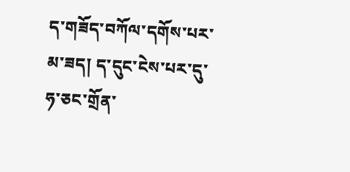ད་གཟོད་བཀོལ་དགོས་པར་མ་ཟད། ད་དུང་ངེས་པར་དུ་ཧ་ཅང་གྲོན་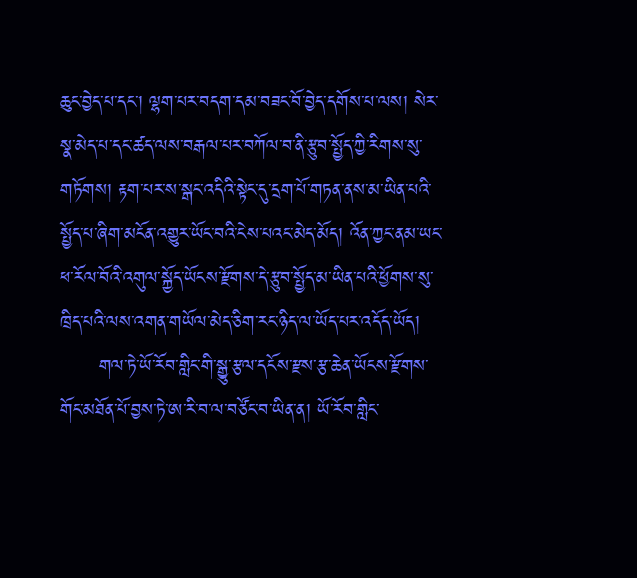ཆུང་བྱེད་པ་དང་། ལྷག་པར་བདག་དམ་བཟང་བོ་བྱེད་དགོས་པ་ལས། སེར་སྣ་མེད་པ་དང་ཚད་ལས་བརྒལ་པར་བཀོལ་བ་ནི་རྩུབ་སྤྱོད་ཀྱི་རིགས་སུ་གཏོགས། རྟག་པར་ས་སྒང་འདིའི་སྟེང་དུ་དྲག་པོ་གཏན་ནས་མ་ཡིན་པའི་སྤྱོད་པ་ཞིག་མངོན་འགྱུར་ཡོང་བའི་ངེས་པའང་མེད་མོད། འོན་ཀྱང་ནམ་ཡང་ཕ་རོལ་བོའི་འགུལ་སྐྱོད་ཡོངས་རྫོགས་དེ་རྩུབ་སྤྱོད་མ་ཡིན་པའི་ཕྱོགས་སུ་ཁྲིད་པའི་ལས་འགན་གཡོལ་མེད་ཅིག་རང་ཉིད་ལ་ཡོད་པར་འདོད་ཡོད།
      གལ་ཏེ་ཡོ་རོབ་གླིང་གི་སྒྱུ་རྩལ་དངོས་རྫས་རྩ་ཆེན་ཡོངས་རྫོགས་གོང་མཐོན་པོ་བྱས་ཏེ་ཨ་རི་བ་ལ་བཙོང་བ་ཡིན་ན། ཡོ་རོབ་གླིང་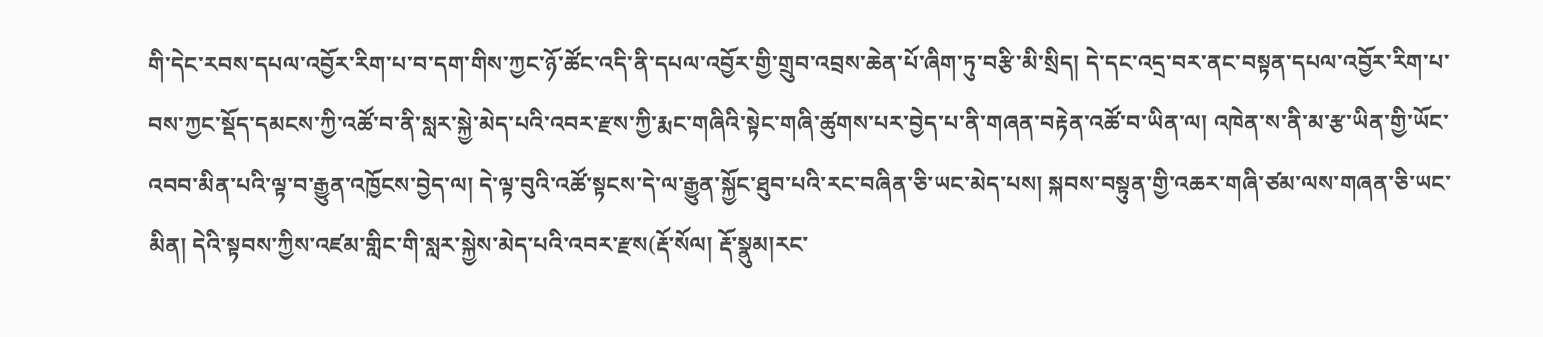གི་དེང་རབས་དཔལ་འབྱོར་རིག་པ་བ་དག་གིས་ཀྱང་ཉོ་ཚོང་འདི་ནི་དཔལ་འབྱོར་གྱི་གྲུབ་འབྲས་ཆེན་པོ་ཞིག་ཏུ་བརྩི་མི་སྲིད། དེ་དང་འདྲ་བར་ནང་བསྟན་དཔལ་འབྱོར་རིག་པ་བས་ཀྱང་སྡོད་དམངས་ཀྱི་འཚོ་བ་ནི་སླར་སྐྱེ་མེད་པའི་འབར་རྫས་ཀྱི་རྨང་གཞིའི་སྟེང་གཞི་ཚུགས་པར་བྱེད་པ་ནི་གཞན་བརྟེན་འཚོ་བ་ཡིན་ལ། འཁེན་ས་ནི་མ་རྩ་ཡིན་གྱི་ཡོང་འབབ་མིན་པའི་ལྟ་བ་རྒྱུན་འཁྱོངས་བྱེད་ལ། དེ་ལྟ་བུའི་འཚོ་སྟངས་དེ་ལ་རྒྱུན་སྐྱོང་ཐུབ་པའི་རང་བཞིན་ཅི་ཡང་མེད་པས། སྐབས་བསྟུན་གྱི་འཆར་གཞི་ཙམ་ལས་གཞན་ཅི་ཡང་མིན། དེའི་སྟབས་ཀྱིས་འཛམ་གླིང་གི་སླར་སྐྱེས་མེད་པའི་འབར་རྫས(རྡོ་སོལ། རྡོ་སྣུམ།རང་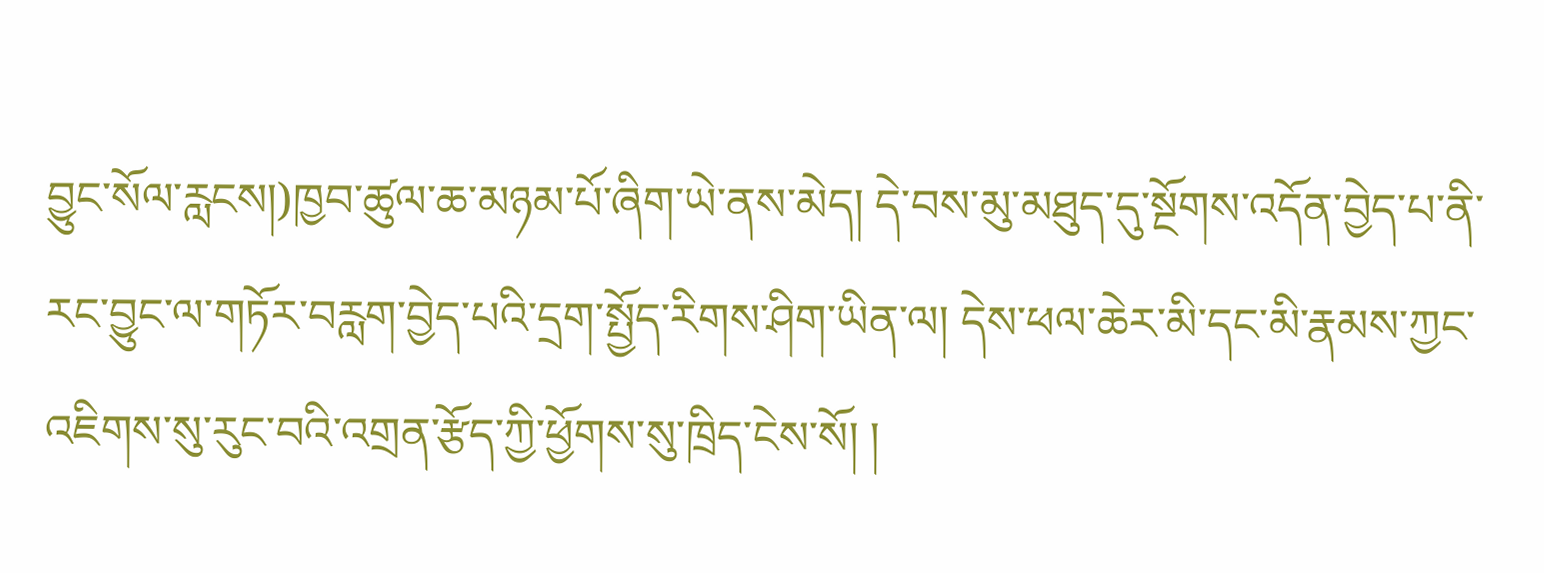བྱུང་སོལ་རླངས།)ཁྱབ་ཚུལ་ཆ་མཉམ་པོ་ཞིག་ཡེ་ནས་མེད། དེ་བས་མུ་མཐུད་དུ་སྔོགས་འདོན་བྱེད་པ་ནི་རང་བྱུང་ལ་གཏོར་བརླག་བྱེད་པའི་དྲག་སྤྱོད་རིགས་ཤིག་ཡིན་ལ། དེས་ཕལ་ཆེར་མི་དང་མི་རྣམས་ཀྱང་འཇིགས་སུ་རུང་བའི་འགྲན་རྩོད་ཀྱི་ཕྱོགས་སུ་ཁྲིད་ངེས་སོ། །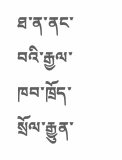ཐ་ན་ནང་བའི་རྒྱལ་ཁབ་ཁྲོད་སྲོལ་རྒྱུན་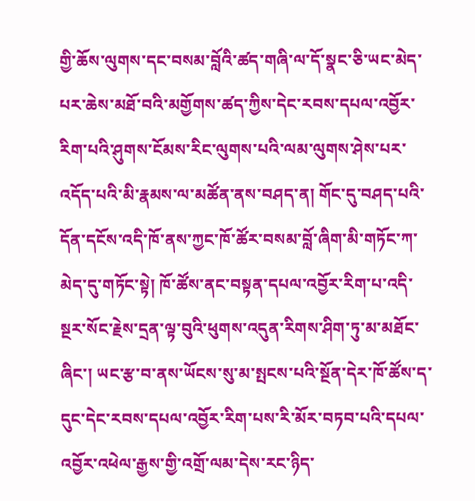གྱི་ཆོས་ལུགས་དང་བསམ་བློའི་ཚད་གཞི་ལ་དོ་སྣང་ཅི་ཡང་མེད་པར་ཆེས་མཐོ་བའི་མགྱོགས་ཚད་ཀྱིས་དེང་རབས་དཔལ་འབྱོར་རིག་པའི་ཤུགས་ངོམས་རིང་ལུགས་པའི་ལམ་ལུགས་ཤེས་པར་འདོད་པའི་མི་རྣམས་ལ་མཚོན་ནས་བཤད་ན། གོང་དུ་བཤད་པའི་དོན་དངོས་འདི་ཁོ་ནས་ཀྱང་ཁོ་ཚོར་བསམ་བློ་ཞིག་མི་གཏོང་ཀ་མེད་དུ་གཏོང་སྟེ། ཁོ་ཚོས་ནང་བསྟན་དཔལ་འབྱོར་རིག་པ་འདི་སྔར་སོང་རྗེས་དྲན་ལྟ་བུའི་ཕུགས་འདུན་རིགས་ཤིག་ཏུ་མ་མཐོང་ཞིང་། ཡང་རྩ་བ་ནས་ཡོངས་སུ་མ་སྤངས་པའི་སྔོན་དེར་ཁོ་ཚོས་ད་དུང་དེང་རབས་དཔལ་འབྱོར་རིག་པས་རི་མོར་བཏབ་པའི་དཔལ་འབྱོར་འཕེལ་རྒྱས་གྱི་འགྲོ་ལམ་དེས་རང་ཉིད་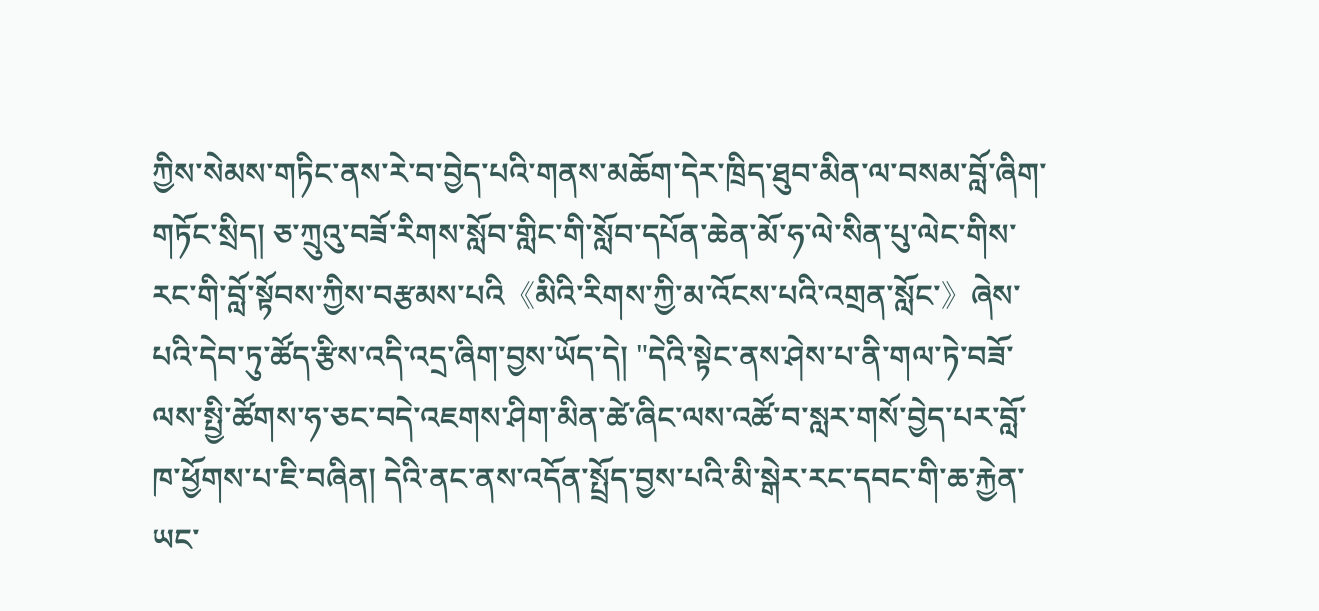ཀྱིས་སེམས་གཏིང་ནས་རེ་བ་བྱེད་པའི་གནས་མཆོག་དེར་ཁྲིད་ཐུབ་མིན་ལ་བསམ་བློ་ཞིག་གཏོང་སྲིད། ཅ་ཀྲུའུ་བཟོ་རིགས་སློབ་གླིང་གི་སློབ་དཔོན་ཆེན་མོ་ཧ་ལེ་སིན་པུ་ལེང་གིས་རང་གི་བློ་སྟོབས་ཀྱིས་བརྩམས་པའི《མིའི་རིགས་ཀྱི་མ་འོངས་པའི་འགྲན་སློང་》ཞེས་པའི་དེབ་ཏུ་ཚོད་རྩིས་འདི་འདྲ་ཞིག་བྱས་ཡོད་དེ། "དེའི་སྟེང་ནས་ཤེས་པ་ནི་གལ་ཏེ་བཟོ་ལས་སྤྱི་ཚོགས་ཧ་ཅང་བདེ་འཇགས་ཤིག་མིན་ཚེ་ཞིང་ལས་འཚོ་བ་སླར་གསོ་བྱེད་པར་བློ་ཁ་ཕྱོགས་པ་ཇི་བཞིན། དེའི་ནང་ནས་འདོན་སྤྲོད་བྱས་པའི་མི་སྒེར་རང་དབང་གི་ཆ་རྐྱེན་ཡང་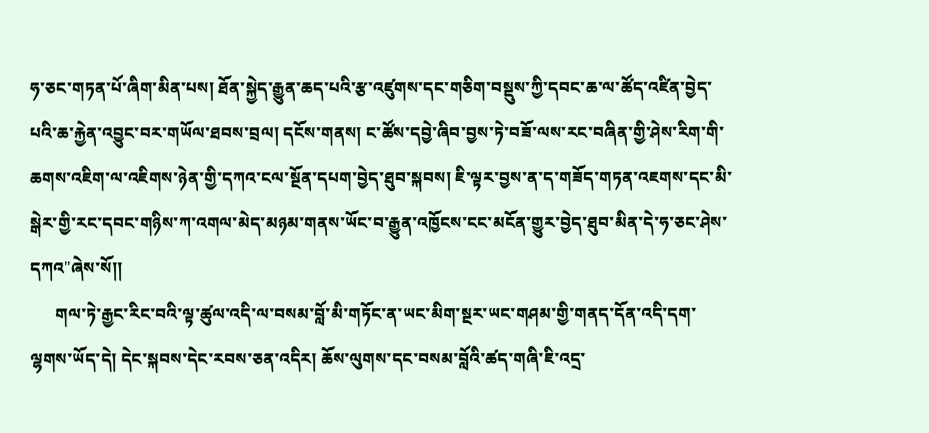ཧ་ཅང་གཏན་པོ་ཞིག་མིན་པས། ཐོན་སྐྱེད་རྒྱུན་ཆད་པའི་རྩ་འཛུགས་དང་གཅིག་བསྡུས་ཀྱི་དབང་ཆ་ལ་ཚོད་འཛིན་བྱེད་པའི་ཆ་རྐྱེན་འབྱུང་བར་གཡོལ་ཐབས་བྲལ། དངོས་གནས། ང་ཚོས་དབྱེ་ཞིབ་བྱས་ཏེ་བཟོ་ལས་རང་བཞིན་གྱི་ཤེས་རིག་གི་ཆགས་འཇིག་ལ་འཇིགས་ཉེན་གྱི་དཀའ་ངལ་སྔོན་དཔག་བྱེད་ཐུབ་སྐབས། ཇི་ལྟར་བྱས་ན་ད་གཟོད་གཏན་འཇགས་དང་མི་སྒེར་གྱི་རང་དབང་གཉིས་ཀ་འགལ་མེད་མཉམ་གནས་ཡོང་བ་རྒྱུན་འཁྱོངས་ངང་མངོན་གྱུར་བྱེད་ཐུབ་མིན་དེ་ཧ་ཅང་ཤེས་དཀའ"ཞེས་སོ།།
      གལ་ཏེ་རྒྱང་རིང་བའི་ལྟ་ཚུལ་འདི་ལ་བསམ་བློ་མི་གཏོང་ན་ཡང་མིག་སྔར་ཡང་གཤམ་གྱི་གནད་དོན་འདི་དག་ལྷགས་ཡོད་དེ། དེང་སྐབས་དེང་རབས་ཅན་འདིར། ཆོས་ལུགས་དང་བསམ་བློའི་ཚད་གཞི་ཇི་འདྲ་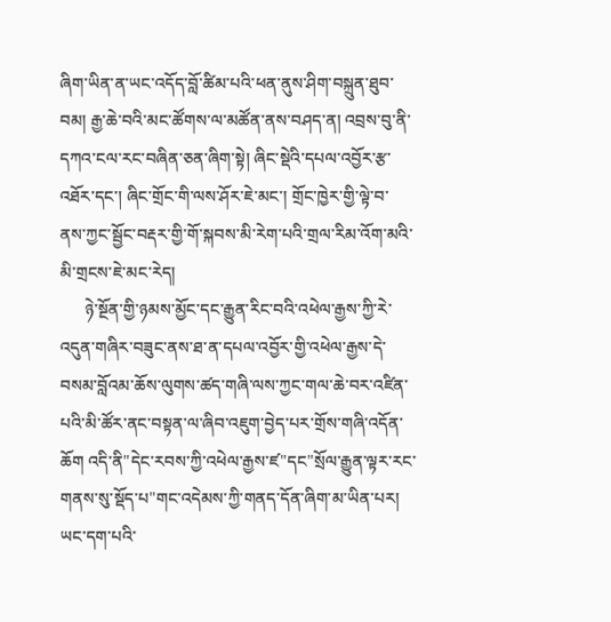ཞིག་ཡིན་ན་ཡང་འདོད་བློ་ཚིམ་པའི་ཕན་ནུས་ཤིག་བསྐྲུན་ཐུབ་བམ། རྒྱ་ཆེ་བའི་མང་ཚོགས་ལ་མཚོན་ནས་བཤད་ན། འབྲས་བུ་ནི་དཀའ་ངལ་རང་བཞིན་ཅན་ཞིག་སྟེ། ཞིང་སྡེའི་དཔལ་འབྱོར་རྩ་འཐོར་དང་། ཞིང་གྲོང་གི་ལས་ཤོར་ཇེ་མང་། གྲོང་ཁྱེར་གྱི་ལྟེ་བ་ནས་ཀྱང་སྦྱོང་བརྡར་གྱི་གོ་སྐབས་མི་རེག་པའི་གྲལ་རིམ་འོག་མའི་མི་གྲངས་ཇེ་མང་རེད།
      ཉེ་སྔོན་གྱི་ཉམས་མྱོང་དང་རྒྱུན་རིང་བའི་འཕེལ་རྒྱས་ཀྱི་རེ་འདུན་གཞིར་བཟུང་ནས་ཐ་ན་དཔལ་འབྱོར་གྱི་འཕེལ་རྒྱས་དེ་བསམ་བློའམ་ཆོས་ལུགས་ཚད་གཞི་ལས་ཀྱང་གལ་ཆེ་བར་འཛིན་པའི་མི་ཚོར་ནང་བསྟན་ལ་ཞིབ་འཇུག་བྱེད་པར་གྲོས་གཞི་འདོན་ཆོག འདི་ནི"དེང་རབས་ཀྱི་འཕེལ་རྒྱས་ཛ"དང"སྲོལ་རྒྱུན་ལྟར་རང་གནས་སུ་སྡོད་པ"གང་འདེམས་ཀྱི་གནད་དོན་ཞིག་མ་ཡིན་པར། ཡང་དག་པའི་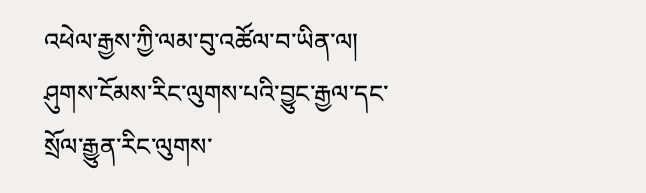འཕེལ་རྒྱས་ཀྱི་ལམ་བུ་འཚོལ་བ་ཡིན་ལ། ཤུགས་ངོམས་རིང་ལུགས་པའི་བྱུང་རྒྱལ་དང་སྲོལ་རྒྱུན་རིང་ལུགས་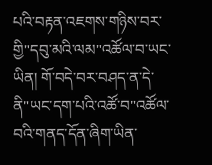པའི་བརྟན་འཇགས་གཉིས་བར་གྱི"དབུ་མའི་ལམ"འཚོལ་བ་ཡང་ཡིན། གོ་བདེ་བར་བཤད་ན་དེ་ནི"ཡང་དག་པའི་འཚོ་བ"འཚོལ་བའི་གནད་དོན་ཞིག་ཡིན་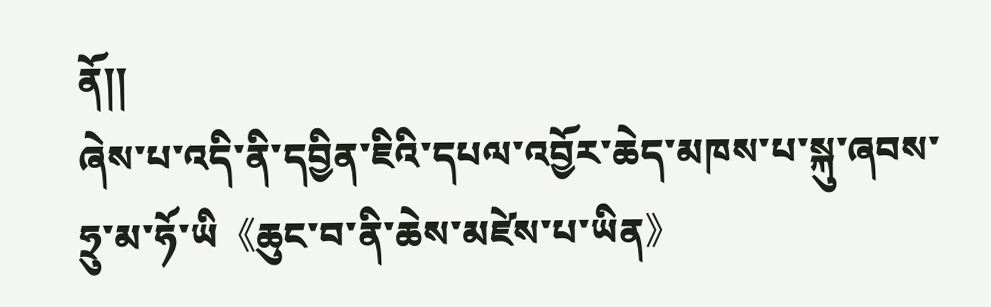ནོ།།
ཞེས་པ་འདི་ནི་དབྱིན་ཇིའི་དཔལ་འབྱོར་ཆེད་མཁས་པ་སྐུ་ཞབས་ཧྲུ་མ་ཧོ་ཡི《ཆུང་བ་ནི་ཆེས་མཛེས་པ་ཡིན》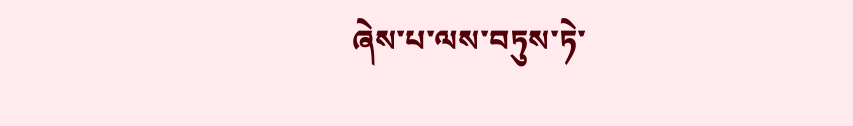ཞེས་པ་ལས་བཏུས་ཏེ་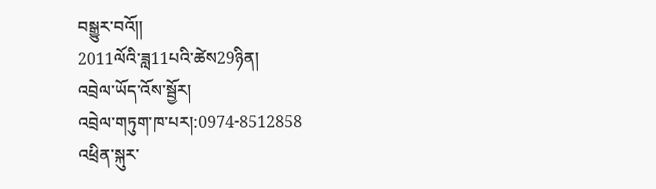བསྒྱུར་བའོ།།
2011ལོའི་ཟླ11པའི་ཚེས29ཉིན།
འབྲེལ་ཡོད་འོས་སྦྱོར།
འབྲེལ་གཏུག་ཁ་པར།:0974-8512858
འཕྲིན་སྐུར་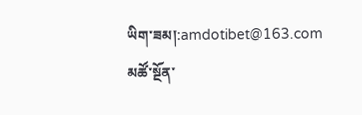ཡིག་ཟམ།:amdotibet@163.com
མཚོ་སྔོན་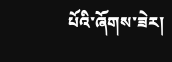པོའི་ཞོགས་ཟེར།